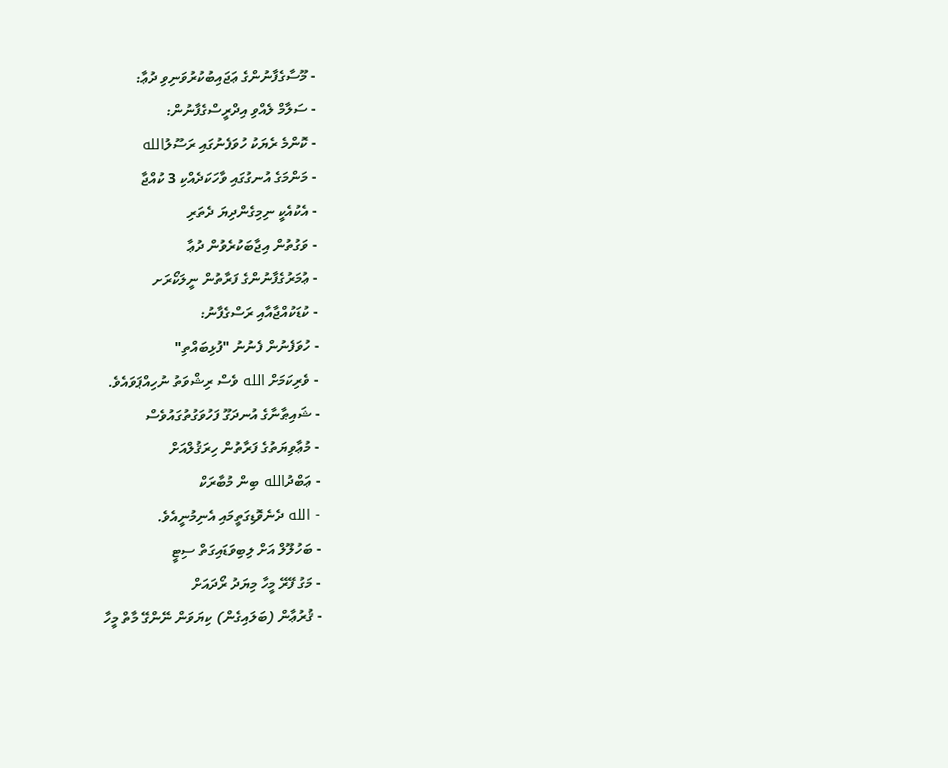- މޫސާގެފާނުންގެ ޢަޖައިބުކުރުވަނިވި ދުޢާ:
- ސަލާމް ލެއްވި އިދްރީސްގެފާނުން:
- ކޮންމެ ރެޔަކު ހުވަފެނުގައި ރަސޫލުالله
- މަންމަގެ އުނގުގައި ވާހަކަދެއްކި 3 ކުއްޖާ
- އެކުއެކީ ނިމިގެންދިޔަ ދެތަރި
- ވަގުތުން އިޖާބަކުރެވުން ދުޢާ
- ޢުމަރުގެފާނުންގެ ފަރާތުން ނީލަކޯރަށ
- ކުޑަކުއްޖާއާއި ރަސްގެފާނު:
- ހުވަފެނުން ފެނުނު "ފުޅިބައްތި"
- ވެރިކަމަށް الله ވެސް ރިޝްވަތު ނުހިއްޕަވައެވެ.
- ޝައިޠާނާގެ އުނދަގޫ ފަހުވަގުތުގައުވެސް
- މުޢާވިޔަތުގެ ފަރާތުން ހިރަޤުލްއަށް
- ޢަބްދުالله ބިން މުބާރަކް
- الله ދެނެވޮޑިގަތީމައި އެނިމުނީއެވެ.
- ބަހުލޫލް އަށް ލިބިވަޑައިގަތް ސިޓީ
- މަގު ފޭރޭ މީހާ މިޔަދު ރޯދައަށް
- ޤުރުޢާން (ބަލައިގެން) ކިޔަވަން ނޭންގޭ މާތް މީހާ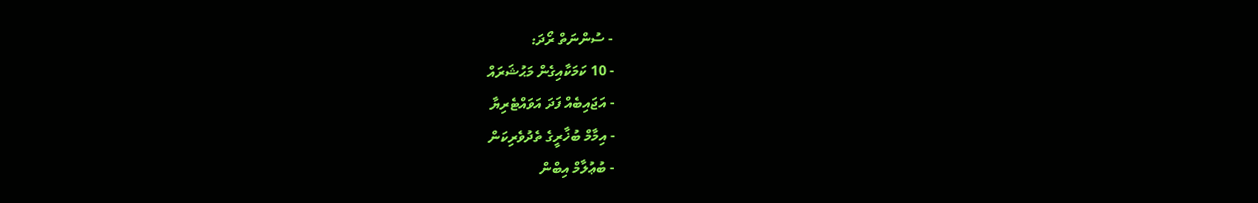- ސުންނަތް ރޯދަ:
- 10 ކަމަކާއިގެން މަޙުޝަރައް
- އަޖައިބެއް ފަދަ އަވައްޓެރިޔާ
- އިމާމް ބުޚާރީގެ ތެދުވެރިކަން
- ބުޢުލާމް އިބްން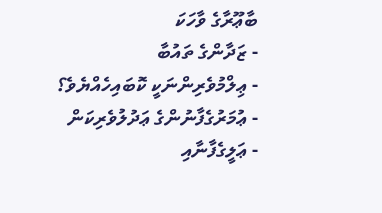ބާޢޫރާގެ ވާހަކަ
- ޒަދާންގެ ތައުބާ
- ޢިލްމުވެރިންނަކީ ކޮބައިހެއްޔެވެ؟
- ޢުމަރުގެފާނުންގެ ޢަދުލުވެރިކަން
- ޢަލީގެފާނާއި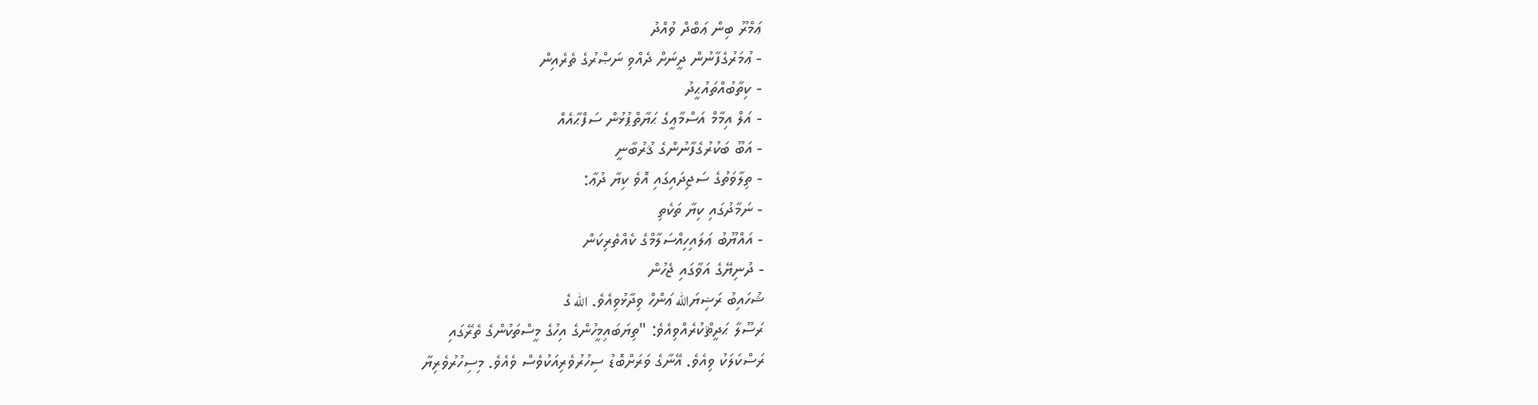ޢަމްރޫ ބިން ޢަބްދް ވުއްދު
- ޢުމަރުގެފާނުން ދީނަށް ދެއްވި ނަޞްރުގެ ތެރެއިން
- ކިތާބުއްތައުޙީދު
- އަލް އިމާމް އަސްމާޢީގެ ޙަޔާތްޕުޅުން ސަފްޙާއެއް
- އަބޫ ބަކުރުގެފާނުންގެ ޤުރުބާނީ
- ތިލާވަތުގެ ސަޖިދައިގައި އޮވެ ކިޔާ ދުޢާ:
- ނަމާދުގައި ކިޔާ ތަކެތި
- އައްޔޫބު ޢަލައިހިއްސަލާމްގެ ކެއްތެރިކަން
- ދުނިޔޭގެ އަވާގައި ޖެހުން
ޝުހައިބު ރަޟިޔަالله ޢަންހް ވިދާޅުވިއެވެ. الله ގެ
ރަސޫލާ ޙަދީޘްކުރެއްވިއެވެ: "ތިޔަބައިމީހުންގެ އިހުގެ މީސްތަކުންގެ ތެރޭގައި
ރަސްކަލަކު ވިއެވެ. އޭނާގެ ވަރަށްބޮޑު ސިހުރުވެރިއަކުވެސް ވެއެވެ. މިސިހުރުވެރިޔާ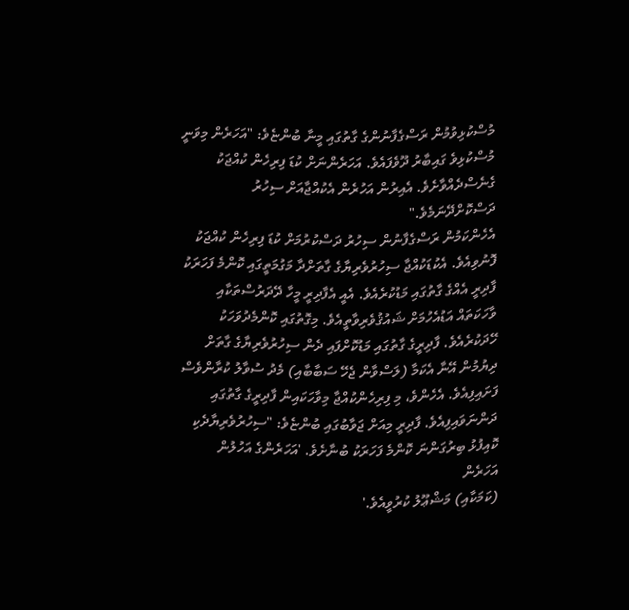މުސްކުޅިވުމުން ރަސްގެފާނުންގެ ގާތުގައި މީނާ ބުންޏެވެ: "އަހަރެން މިވަނީ
މުސްކުޅިވެ ގައިބާރު ދޫވެފައެވެ. އަހަރެންނަށް ކުޑަ ފިރިހެން ކުއްޖަކު
ގެނެސްދެއްވާށެވެ. އެއިރުން އަހުރެން އެކުއްޖާއަށް ސިހުރު ދަސްކޮށްދޭނަމެވެ."
އެހެންކަމުން ރަސްގެފާނުން ސިހުރު ދަސްކުރުމަށް ކުޑަ ފިރިހެން ކުއްޖަކު
ފޮނުވިއެވެ. އެކުޑަކުއްޖާ ސިހުރުވެރިޔާގެ ގާތަށްދާ މަގުމަތީގައި ކޮންމެ ފަހަރަކު
ފާދިރީ އެއްގެ ގާތުގައި މަޑުކުރެއެވެ. އެއީ އެފާދިރީ މީހާ ދޭދަރުސްތަކާއި
ވާހަކަތައް އަޑުއެހުމަށް ޝައުޤުވެރިވާތީއެވެ. މިގޮތުގައި ކޮންމެދުވަހަކު
ހޭދަކުރެއެވެ. ފާދިރީގެ ގާތުގައި މަޑުކޮށްފައި ދެން ސިހުރުވެރިޔާގެ ގާތަށް
ދިޔުމުން އޭނާ އެކަމާ (ލަސްވާން ޖެހޭ ސަބާބާއި) މެދު ސުވާލު ކުރާންވެސް
ފަށައިފިއެވެ. އެހެންވެ، މި ފިރިހެންކުއްޖާ މިވާހަކައިން ފާދިރީގެ ގާތުގައި
ދަންނަވައިފިއެވެ. ފާދިރީ މިއަށް ޖަވާބުގައި ބުންޏެވެ: "ސިހުރުވެރިޔާދެކި
ކޮއިފުޅު ބިރުގަންނަ ކޮންމެ ފަހަރަކު ބުނާށެވެ. 'އަހަރެންގެ އަހުލުން އަހަރެން
(ކަމަކާއި) މަޝްޢޫލު ކުރުވީއެވެ.'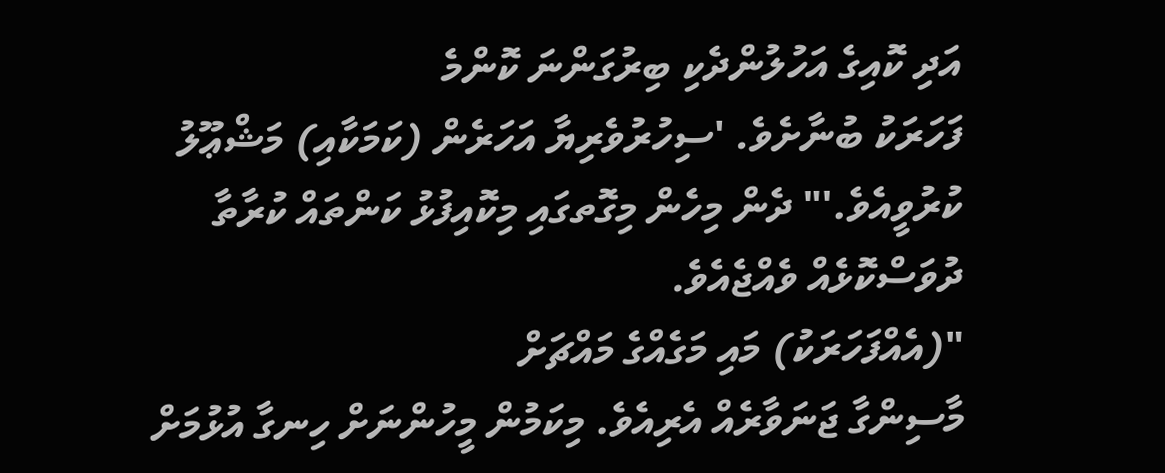އަދި ކޮއިގެ އަހުލުންދެކި ބިރުގަންނަ ކޮންމެ
ފަހަރަކު ބުނާށެވެ. 'ސިހުރުވެރިޔާ އަހަރެން (ކަމަކާއި) މަޝްޢޫލު
ކުރުވީއެވެ.'" ދެން މިހެން މިގޮތގައި މިކޮއިފުޅު ކަންތައް ކުރާތާ
ދުވަސްކޮޅެއް ވެއްޖެއެވެ.
"(އެއްފަހަރަކު) މައި މަގެއްގެ މައްޗަށް
މާސިންގާ ޖަނަވާރެއް އެރިއެވެ. މިކަމުން މީހުންނަށް ހިނގާ އުޅުމަށް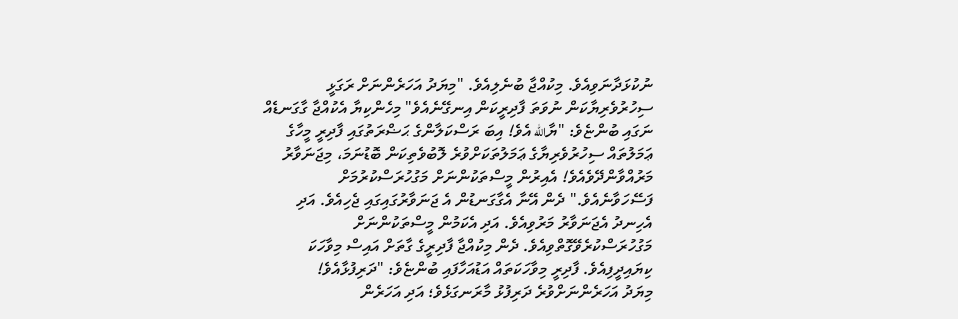ނުކުޅަދާނަވިއެވެ. މިކުއްޖާ ބުނެލިއެވެ. "މިޔަދު އަހަރެންނަށް ރަގަޅީ
ސިހުރުވެރިޔާކަން ނުވަތަ ފާދިރީކަން އިނގޭނެއެވެ" މިހެންކިޔާ އެކުއްޖާ ގާގަނޑެއް
ނަގައި ބުންޏެވެ: "ޔާالله އެވެ! އިބަ ރަސްކަލާންގެ ޙަޟްރަތުގައި ފާދިރީ މީހާގެ
ޢަމަލުތައް ސިހުރުވެރިޔާގެ ޢަމަލުތަކަށްވުރެ ލޮބުވެތިކަން ބޮޑުނަމަ، މިޖަނަވާރު
މަރުއްވާންދޭވެއެވެ! އެއިރުން މީސްތަކުންނަށް މަގުހުރަސްކުރުމަށް
ފަސޭހަވާނެއެވެ." ދެން އޭނާ އެގާގަނޑުން އެ ޖަނަވާރުގައިގައި ޖެހިއެވެ. އަދި
އެހިނދު އެޖަނަވާރު މަރުވިއެވެ. އަދި އެކަމުން މީސްތަކުންނަށް
މަގުހުރަސްކުރެވޭގޮތްވިއެވެ. ދެން މިކުއްޖާ ފާދިރީގެ ގާތަށް އައިސް މިވާހަކަ
ކިޔައިދީފިއެވެ. ފާދިރީ މިވާހަކަތައް އަޑުއަހާފައި ބުންޏެވެ: "ދަރިފުޅާއެވެ!
މިޔަދު އަހަރެންނަށްވުރެ ދަރިފުޅު މާރަނގަޅެވެ؛ އަދި އަހަރެން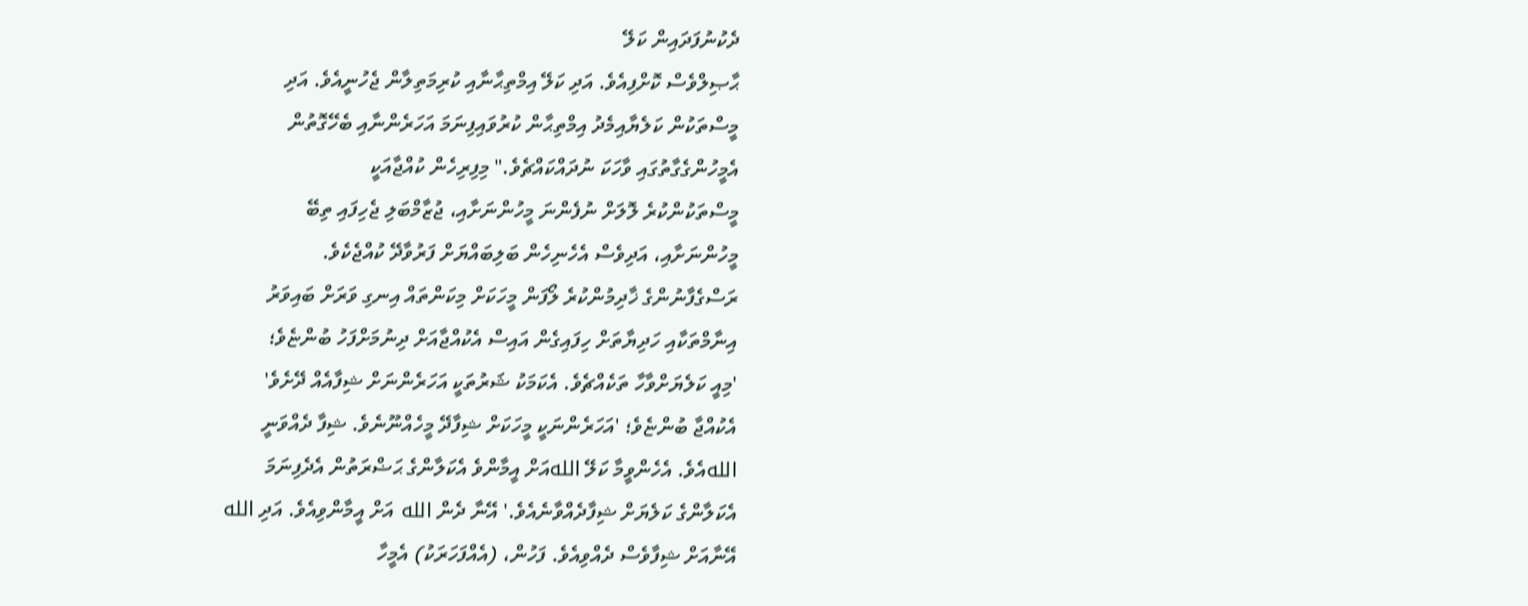ދެކުނުފަދައިން ކަލޭ
ޙާޞިލްވެސް ކޮށްފިއެވެ. އަދި ކަލޭ އިމްތިޙާނާއި ކުރިމަތިލާން ޖެހުނީއެވެ. އަދި
މީސްތަކުން ކަލެޔާއިމެދު އިމްތިޙާން ކުރުވައިފިނަމަ އަހަރެންނާއި ބެހޭގޮތުން
އެމީހުންގެގާތުގައި ވާހަކަ ނުދައްކައްޗެވެ." މިފިރިހެން ކުއްޖާއަކީ
މީސްތަކުންކުރެ ލޮލަށް ނުފެންނަ މީހުންނަށާއި، ޖުޒާމްބަލި ޖެހިފައި ތިބޭ
މީހުންނަށާއި، އަދިވެސް އެހެނިހެން ބަލިބައްޔަށް ފަރުވާދޭ ކުއްޖެކެވެ.
ރަސްގެފާނުންގެ ޚާދިމުންކުރެ ލޯފަން މީހަކަށް މިކަންތައް އިނގި ވަރަށް ބައިވަރު
އިނާމްތަކާއި ހަދިޔާތަށް ހިފައިގެން އައިސް އެކުއްޖާއަށް ދިނުމަށްފަހު ބުންޏެވެ؛
'މިއީ ކަލެޔަށްވާހާ ތަކެއްޗެވެ. އެކަމަކު ޝަރުތަކީ އަހަރެންނަށް ޝިފާއެއް ދޭށެވެ'
އެކުއްޖާ ބުންޏެވެ؛ 'އަހަރެންނަކީ މީހަކަށް ޝިފާދޭ މީހެއްނޫނެވެ. ޝިފާ ދެއްވަނީ
اللهއެވެ. އެހެންވީމާ ކަލޭ اللهއަށް އީމާންވެ އެކަލާންގެ ޙަޟްރަތުން އެދެފިނަމަ
އެކަލާންގެ ކަލެޔަށް ޝިފާދެއްވާނެއެވެ.' އޭނާ ދެން الله އަށް އީމާންވިއެވެ. އަދި الله
އޭނާއަށް ޝިފާވެސް ދެއްވިއެވެ. ފަހުން، (އެއްފަހަރަކު) އެމީހާ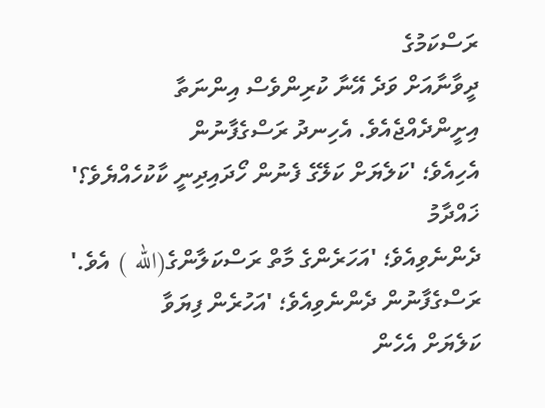ރަސްކަމުގެ
ދީވާނާއަށް ވަދެ އޭނާ ކުރިންވެސް އިންނަތާ އިށީންދެއްޖެއެވެ. އެހިނދު ރަސްގެފާނުން
އެހިއެވެ؛ 'ކަލެޔަށް ކަލޭގެ ފެނުން ހޯދައިދިނީ ކާކުހެއްޔެވެ؟' ޚައްދާމު
ދެންނެވިއެވެ؛ 'އަހަރެންގެ މާތް ރަސްކަލާންގެ(الله ) އެވެ.'
ރަސްގެފާނުން ދެންނެވިއެވެ؛ 'އަހުރެން ފިޔަވާ
ކަލެޔަށް އެހެން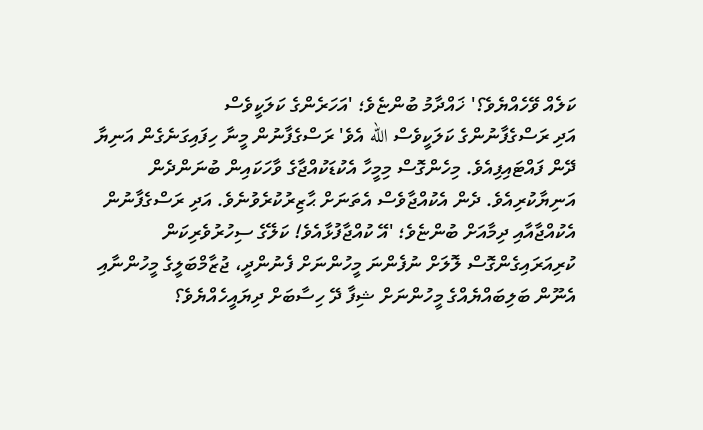ކަލެއް ވޭހެއްޔެވެ؟' ޚައްދާމު ބުންޏެވެ؛ 'އަހަރެންގެ ކަލަކީވެސް
އަދި ރަސްގެފާނުންގެ ކަލަކީވެސް الله އެވެ' ރަސްގެފާނުން މީނާ ހިފައިގަނެގެން އަނިޔާ
ދޭން ފައްޓައިފިއެވެ. މިހެންގޮސް މިމީހާ އެކުޑަކުއްޖާގެ ވާހަކައިން ބުނަންދެން
އަނިޔާކުރިއެވެ. ދެން އެކުއްޖާވެސް އެތަނަށް ޙާޒިރުކުރެވުނެވެ. އަދި ރަސްގެފާނުން
އެކުއްޖާއާއި ދިމާއަށް ބުންޏެވެ؛ 'އޭ ކުއްޖާފުޅާއެވެ! ކަލޭގެ ސިހުރުވެރިކަން
ކުރިއަރައިގެންގޮސް ލޮލަށް ނުފެންނަ މީހުންނަށް ފެނުންދީ، ޖުޒާމްބަލީގެ މީހުންނާއި
އެނޫން ބަލިބައްޔެއްގެ މީހުންނަށް ޝިފާ ދޭ ހިސާބަށް ދިޔައީހެއްޔެވެ؟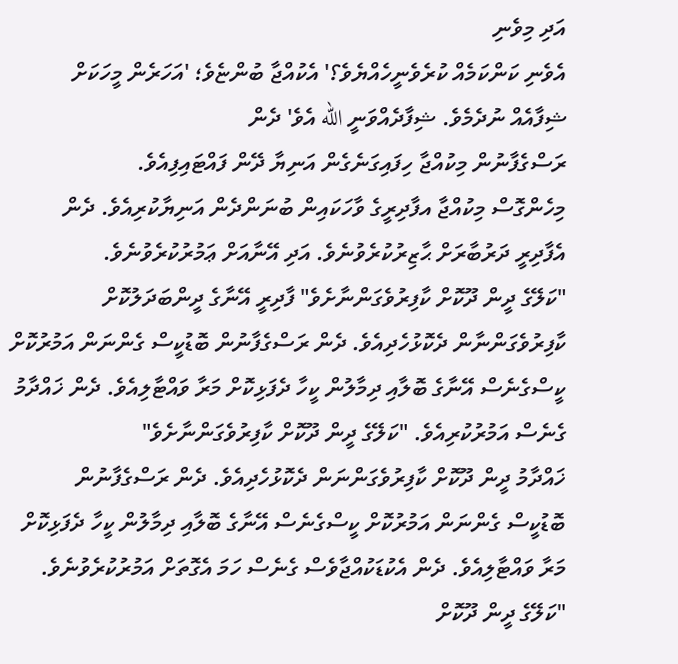އަދި މިވެނި
އެވެނި ކަންކަމެއް ކުރެވެނީހެއްޔެވެ؟' އެކުއްޖާ ބުންޏެވެ؛ 'އަހަރެން މީހަކަށް
ޝިފާއެއް ނުދެމެވެ. ޝިފާދެއްވަނީ الله އެވެ' ދެން
ރަސްގެފާނުން މިކުއްޖާ ހިފައިގަނެގެން އަނިޔާ ދޭން ފައްޓައިފިއެވެ.
މިހެންގޮސް މިކުއްޖާ އފާދިރީގެ ވާހަކައިން ބުނަންދެން އަނިޔާކުރިއެވެ. ދެން
އެފާދިރީ ދަރުބާރަށް ޙާޒިރުކުރެވުނެވެ. އަދި އޭނާއަށް ޢަމުރުކުރެވުނެވެ.
"ކަލޭގެ ދީން ދޫކޮށް ކާފިރުވެގަންނާށެވެ" ފާދިރީ އޭނާގެ ދީންބަދަލުކޮށް
ކާފިރުވެގަންނާން ދެކޮޅުހެދިއެވެ. ދެން ރަސްގެފާނުން ބޮޑުކީސް ގެންނަން އަމުރުކޮށް
ކީސްގެނެސް އޭނާގެ ބޮލާއި ދިމާލުން ކީހާ ދެފަޅިކޮށް މަރާ ވައްޓާލިއެވެ. ދެން ޚައްދާމު
ގެނެސް އަމުރުކުރިއެވެ. "ކަލޭގެ ދީން ދޫކޮށް ކާފިރުވެގަންނާށެވެ"
ޚައްދާމު ދީން ދޫކޮށް ކާފިރުވެގަންނަން ދެކޮޅުހެދިއެވެ. ދެން ރަސްގެފާނުން
ބޮޑުކީސް ގެންނަން އަމުރުކޮށް ކީސްގެނެސް އޭނާގެ ބޮލާއި ދިމާލުން ކީހާ ދެފަޅިކޮށް
މަރާ ވައްޓާލިއެވެ. ދެން އެކުޑަކުއްޖާވެސް ގެނެސް ހަމަ އެގޮތަށް އަމުރުކުރެވުނެވެ.
"ކަލޭގެ ދީން ދޫކޮށް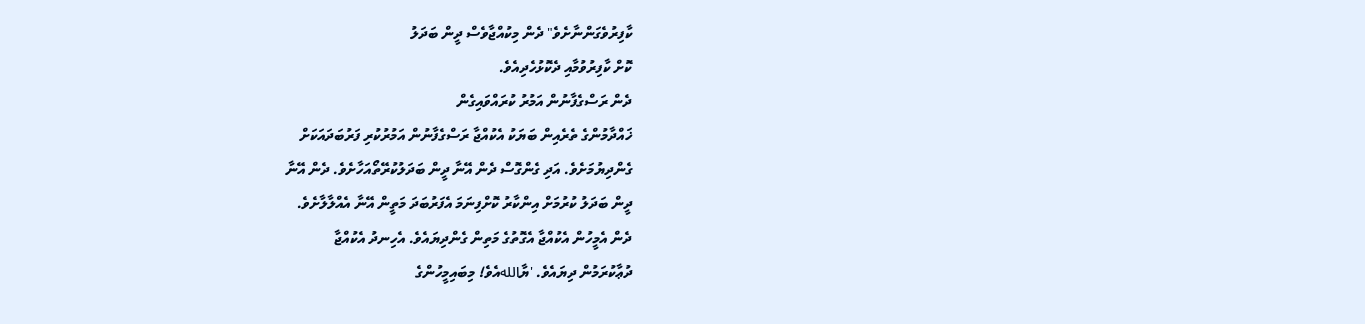ކާފިރުވެގަންނާށެވެ" ދެން މިކުއްޖާވެސް ދީން ބަދަލު
ކޮށް ކާފިރުވުމާއި ދެކޮޅުހެދިއެވެ.
ދެން ރަސްގެފާނުން އަމުރު ކުރައްވައިގެން
ޚައްދާމުންގެ ތެރެއިން ބަޔަކު އެކުއްޖާ ރަސްގެފާނުން އަމުރުކުރި ފަރުބަދައަކަށް
ގެންދިޔުމަށެވެ. އަދި ގެންގޮސް ދެން އޭނާ ދީން ބަދަލުކުރޭތޯއަހާށެވެ. ދެން އޭނާ
ދީން ބަދަލު ކުރުމަށް އިންކާރު ކޮށްފިނަމަ އެފަރުބަދަ މަތީން އޭނާ އެއްލާލާށެވެ.
ދެން އެމީހުން އެކުއްޖާ އެގޮތުގެ މަތިން ގެންދިޔައެވެ. އެހިނދު އެކުއްޖާ
ދުޢާކުރަމުން ދިޔައެވެ. 'ޔާاللهއެވެ! މިބައިމީހުންގެ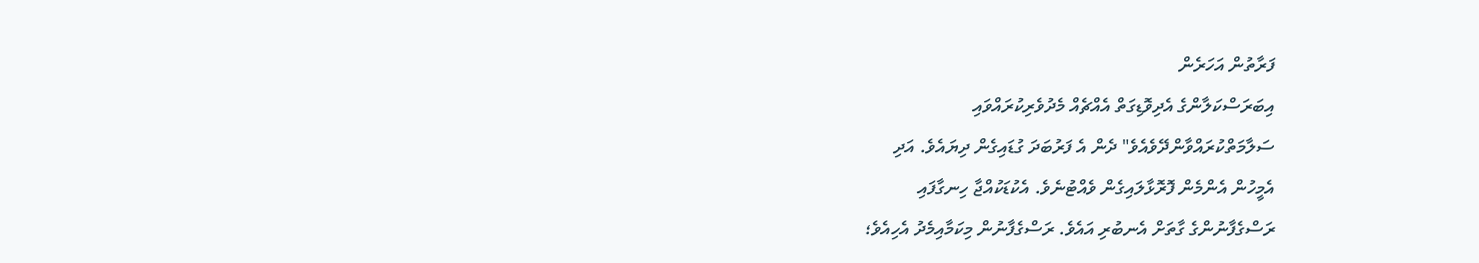ފަރާތުން އަހަރެން
އިބަރަސްކަލާންގެ އެދިވޮޑިގަތް އެއްޗެއް މެދުވެރިކުރައްވައި
ސަލާމަތްކުރައްވާންދޭވެއެވެ" ދެން އެ ފަރުބަދަ ގުޑައިގެން ދިޔައެވެ. އަދި
އެމީހުން އެންމެން ފޮރޮޅާލައިގެން ވެއްޓުނެވެ. އެކުޑަކުއްޖާ ހިނގާފައި
ރަސްގެފާނުންގެ ގާތަށް އެނބުރި އައެވެ. ރަސްގެފާނުން މިކަމާއިމެދު އެހިއެވެ؛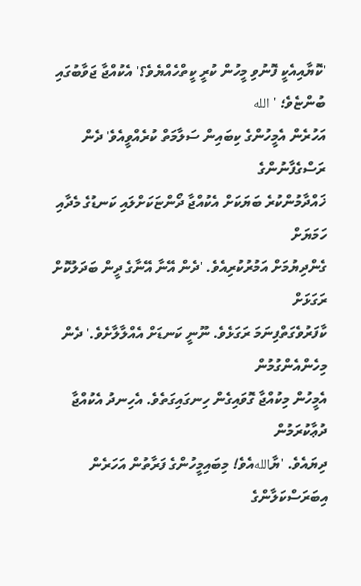'ކޮޔާއިއެކީ ފޮނުވި މީހުން ކުރީ ކީތްހެއްޔެވެ؟' އެކުއްޖާ ޖަވާބުގައި ބުންޏެވެ؛ 'الله
އަހުރެން އެމީހުންގެ ކިބައިން ސަލާމަތް ކުރެއްވީއެވެ' ދެން ރަސްގެފާނުންގެ
ޚައްދާމުންކުރެ ބަޔަކަށް އެކުއްޖާ ދޯންޏަކަށްލައި ކަނޑުގެ މެދާއި ހަމަޔަށް
ގެންދިޔުމަށް އަމުރުކުރިއެވެ. 'ދެން އޭނާ އޭނާގެ ދީން ބަދަލުކޮށް ރަގަޅަށް
ކާފަރުވެގަތްފިނަމަ ރަގަޅެވެ. ނޫނީ ކަނޑަށް އެއްލާލާށެވެ.' ދެން މިހެންއެންގުމުން
އެމީހުން މިކުއްޖާ ގޮވައިގެން ހިނގައިގަތެވެ. އެހިނދު އެކުއްޖާ ދުޢާކުރަމުން
ދިޔައެވެ. 'ޔާاللهއެވެ! މިބައިމީހުންގެ ފަރާތުން އަހަރެން އިބަރަސްކަލާންގެ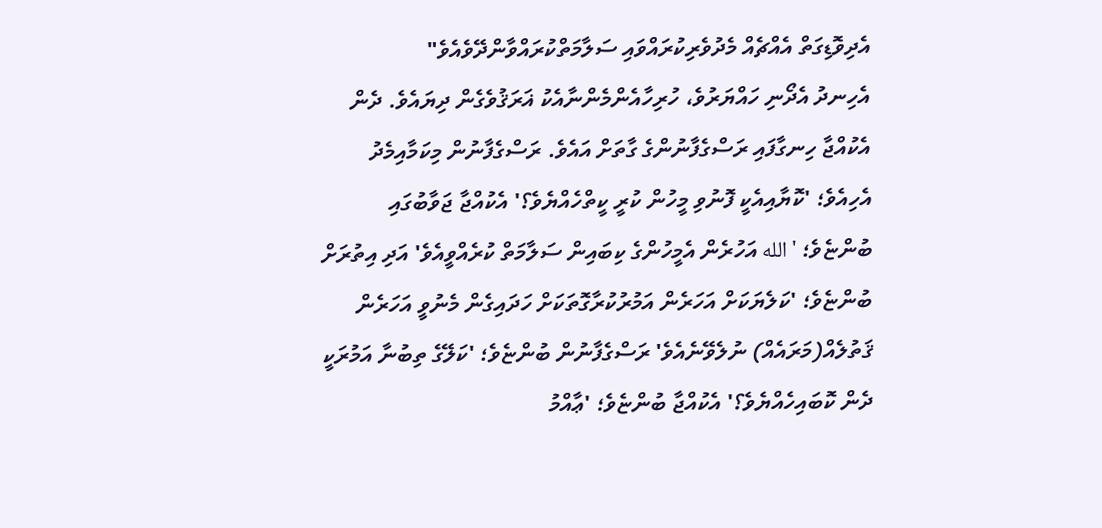އެދިވޮޑިގަތް އެއްޗެއް މެދުވެރިކުރައްވައި ސަލާމަތްކުރައްވާންދޭވެއެވެ"
އެހިނދު އެދޯނި ހައްޔަރުވެ، ހުރިހާއެންމެންނާއެކު ޣަރަޤުވެގެން ދިޔައެވެ. ދެން
އެކުއްޖާ ހިނގާފައި ރަސްގެފާނުންގެ ގާތަށް އައެވެ. ރަސްގެފާނުން މިކަމާއިމެދު
އެހިއެވެ؛ 'ކޮޔާއިއެކީ ފޮނުވި މީހުން ކުރީ ކީތްހެއްޔެވެ؟' އެކުއްޖާ ޖަވާބުގައި
ބުންޏެވެ؛ 'الله އަހުރެން އެމީހުންގެ ކިބައިން ސަލާމަތް ކުރެއްވީއެވެ' އަދި އިތުރަށް
ބުންޏެވެ؛ 'ކަލެޔަކަށް އަހަރެން އަމުރުކުރާގޮތަކަށް ހަދައިގެން މެނުވީ އަހަރެން
ޤަތުލެއް(މަރައެއް) ނުލެވޭނެއެވެ' ރަސްގެފާނުން ބުންޏެވެ؛ 'ކަލޭގެ ތިބުނާ އަމުރަކީ
ދެން ކޮބައިހެއްޔެވެ؟' އެކުއްޖާ ބުންޏެވެ؛ 'ޢާއްމު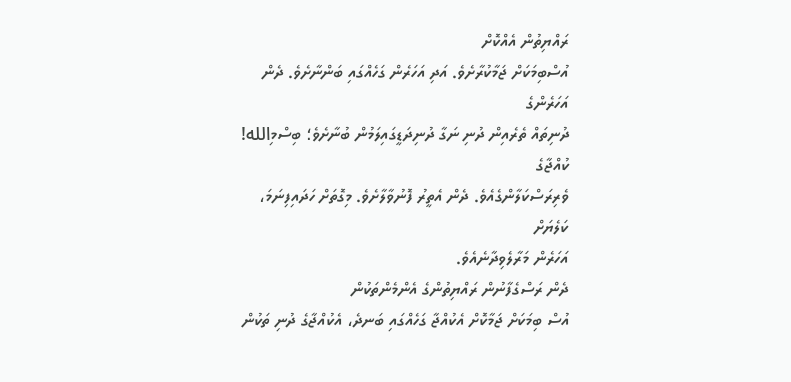ރައްޔިތުން އެއްކޮށް
އުސްބިމަކަށް ޖަމާކުރާށެވެ. އަދި އަހަރެން ގަހެއްގައި ބަންނާށެވެ. ދެން އަހަރެންގެ
ދުނިތައް ތެރެއިން ދުނި ނަގާ ދުނިދަޑީގައިލަމުން ބުނާށެވެ؛ ބިސްމިالله! ކުއްޖާގެ
ވެރިރަސްކަލާންގެއެވެ. ދެން އެތީރު ފޮނުވާލާށެވެ. މިގޮތަށް ހަދައިފިނަމަ، ކަލެޔަށް
އަހަރެން މަރާލެވިދާނެއެވެ.
ދެން ރަސްގެފާނުން ރައްޔިތުންގެ އެންމެންތަކުން
އުސް ބިމަކަށް ޖަމާކޮށް އެކުއްޖާ ގަހެއްގައި ބަނދެ، އެކުއްޖާގެ ދުނި ތަކުން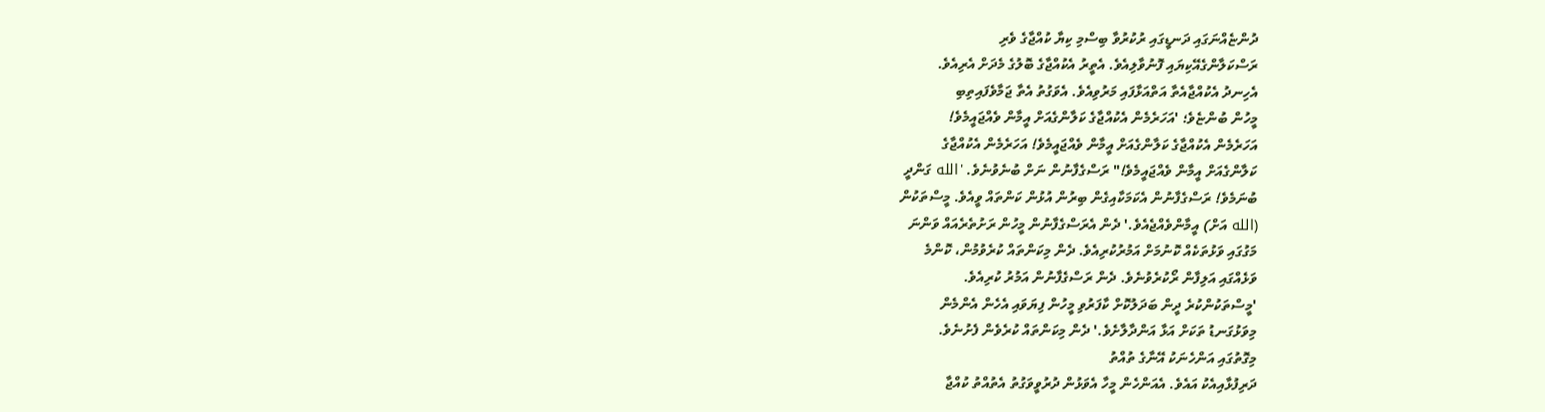ދުންޏެއްނަގައި ދަނޑީގައި ރުކުރުވާ ބިސްމި ކިޔާ ކުއްޖާގެ ވެރި
ރަސްކަލާންގެއޭކިޔައި ފޮނުވާލިއެވެ. އެތީރު އެކުއްޖާގެ ބޮލުގެ މެދަށް އެރިއެވެ.
އެހިނދު އެކުއްޖާއެތާ އަތްއަޅާފައި މަރުވިއެވެ. އެވަގުތު އެތާ ޖަމާވެފައިތިބި
މީހުން ބުންޏެވެ؛ 'އަހަރެމެން އެކުއްޖާގެ ކަލާންގެއަށް އީމާން ވެއްޖައީމެވެ!
އަހަރެމެން އެކުއްޖާގެ ކަލާންގެއަށް އީމާން ވެއްޖައީމެވެ! އަހަރެމެން އެކުއްޖާގެ
ކަލާންގެއަށް އީމާން ވެއްޖައީމެވެ!" ރަސްގެފާނުން ނަށް ބުނެވުނެވެ. 'الله ގަންދީ
ބުނަމެވެ! ރަސްގެފާނުން އެކަމަކާއިގެން ބިރުން އުޅުން ކަންތައް ވީއެވެ. މީސްތަކުން
(الله އަށް) އީމާންވެއްޖެއެވެ.' ދެން އެރަސްގެފާނުން މީހުން ރަށުތެރެއައް ވަންނަ
މަގުގައި ވަޅުތަކެއް ކޮނުމަށް އަމުރުކުރިއެވެ. ދެން މިކަންތައް ކުރެވުމުން، ކޮންމެ
ވަޅެއްގައި އަލިފާން ރޯކުރެވުނެވެ. ދެން ރަސްގެފާނުން އަމުރު ކުރިއެވެ.
'މީސްތަކުންކުރެ ދީން ބަދަލުކޮށް ކާފަރުވި މީހުން ފިޔަވައި އެހެން އެންމެން
މިވަޅުގަނޑު ތަކަށް އަޅާ އަންދާލާށެވެ.' ދެން މިކަންތައް ކުރެވެން ފެށުނެވެ.
މިގޮތުގައި އަންހެނަކު އޭނާގެ ތުއްތު
ދަރިފުޅާއިއެކު އައެވެ. އެއަންހެން މީހާ އެވަޅުން ދުރުވީވަގުތު އެތުއްތު ކުއްޖާ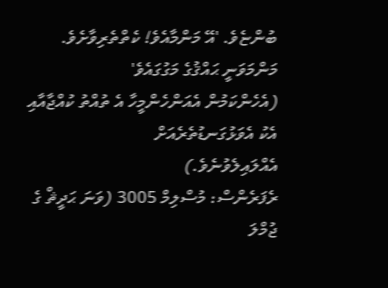ބުންޏެވެ. 'އޭ މަންމާއެވެ! ކެތްތެރިވާށެވެ. މަންމަވަނީ ޙައްޤުގެ މަގުގައެވެ'
(އެހެންކަމުން އެއަންހެންމީހާ އެ ތުއްތު ކުއްޖާއާއި އެކު އެވަޅުގަނޑުތެރެއަށް
އެއްލައިލެވުނެވެ.)
ރެފަރެންސް: މުސްލިމް 3005 (ވަނަ ޙަދީޘް ގެ
ޖުމްލަ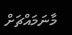މާނަމައްޗަށް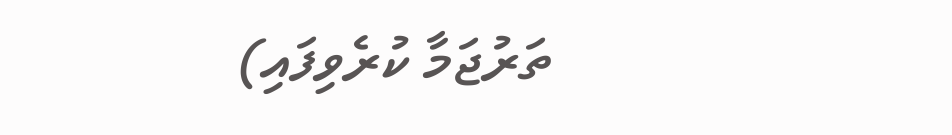ތަރުޖަމާ ކުރެވިފައި)